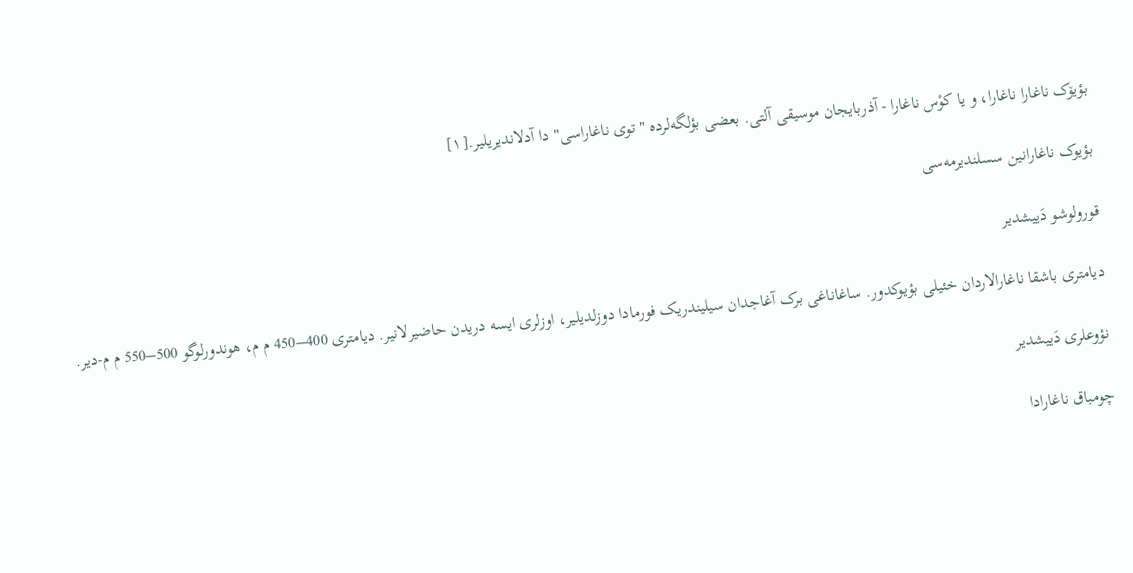بؤیۆک ناغارا ناغارا، و یا کوْس ناغارا - آذربایجان موسیقی آلتی. بعضی بؤلگه‌لرده "توی ناغاراسی" دا آدلاندیریلیر.[۱]

بؤیوک ناغارانین سسلندیرمه‌سی

قورولوشو دَییشدیر

دیامتری باشقا ناغارالاردان خئیلی بؤیوکدور. ساغاناغی برک آغاجدان سیلیندریک فورمادا دوزلدیلیر، اوزلری ایسه دریدن حاضیرلانیر. دیامتری 400–450 م م، هوندورلوگو 500–550 م م-دیر.

نؤوعلری دَییشدیر

چومباق ناغارادا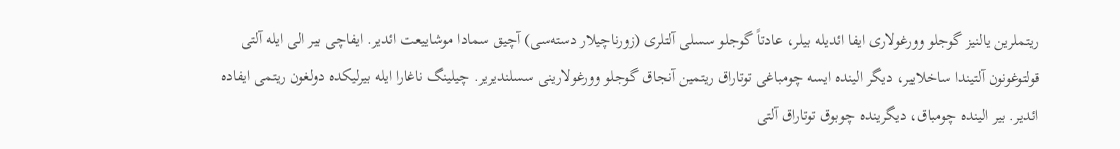ریتملرین یالنیز گوجلو وورغولاری ایفا ائدیله بیلر، عادتاً گوجلو سسلی آلتلری (زورناچیلار دسته‌سی) آچیق سمادا موشاییعت ائدیر. ایفاچی بیر الی ایله آلتی قولتوغونون آلتیندا ساخلاییر، دیگر الینده ایسه چومباغی توتاراق ریتمین آنجاق گوجلو وورغولارینی سسلندیریر. چیلینگ ناغارا ایله بیرلیکده دولغون ریتمی ایفاده ائدیر. بیر الینده چومباق، دیگرینده چوبوق توتاراق آلتی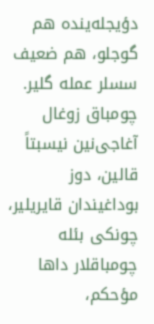دؤیجله‌ینده هم گوجلو، هم ضعیف سسلر عمله گلیر. چومباق زوغال آغاجی‌نین نیسبتاً قالین، دوز بوداغیندان قایریلیر، چونکی بئله چومباقلار داها مؤحکم،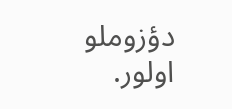دؤزوملو اولور.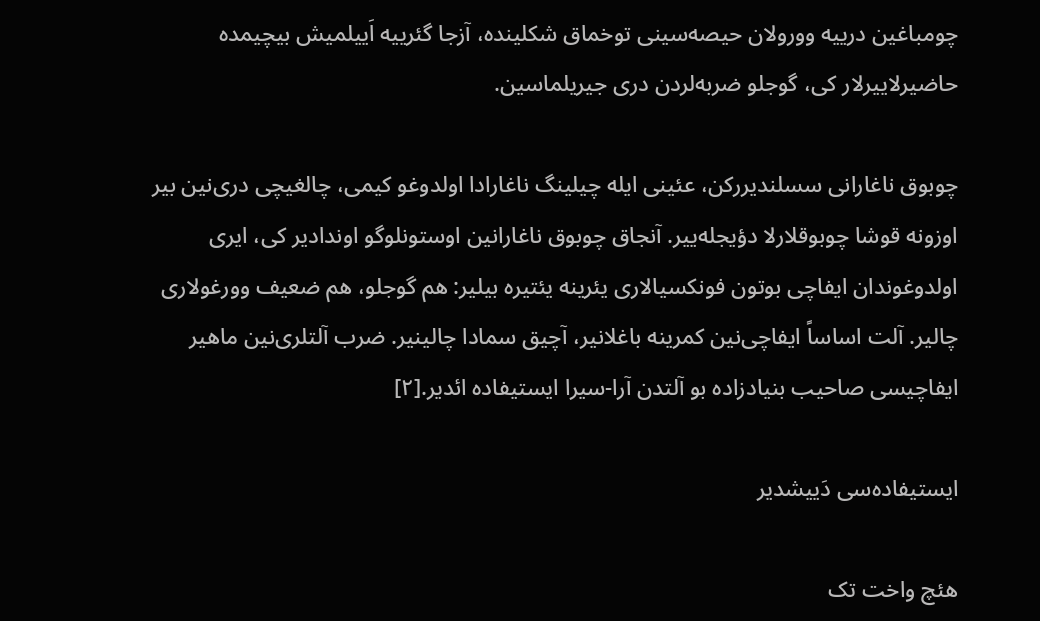چومباغین درییه وورولان حیصه‌سینی توخماق شکلینده، آزجا گئرییه اَییلمیش بیچیمده حاضیرلاییرلار کی، گوجلو ضربه‌لردن دری جیریلماسین.

چوبوق ناغارانی سسلندیررکن، عئینی ایله چیلینگ ناغارادا اولدوغو کیمی، چالغیچی دری‌نین بیر اوزونه قوشا چوبوقلارلا دؤیجله‌ییر. آنجاق چوبوق ناغارانین اوستونلوگو اوندادیر کی، ایری اولدوغوندان ایفاچی بوتون فونکسیالاری یئرینه یئتیره بیلیر: هم گوجلو، هم ضعیف وورغولاری چالیر. آلت اساساً ایفاچی‌نین کمرینه باغلانیر، آچیق سمادا چالینیر. ضرب آلتلری‌نین ماهیر ایفاچیسی صاحیب بنیادزاده بو آلتدن آرا-سیرا ایستیفاده ائدیر.[۲]

ایستیفاده‌سی دَییشدیر

هئچ واخت تک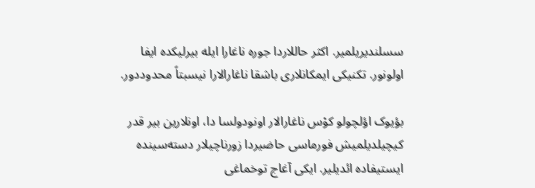سسلندیریلمیر. اکثر حاللاردا جوره ناغارا ایله بیرلیکده ایفا اولونور. تکنیکی ایمکانلاری باشقا ناغارالارا نیسبتاً محدوددور.

بؤیوک اؤلچولو کوْس ناغارالار اونودولسا دا، اونلارین بیر قدر کیچیلدیلمیش فورماسی حاضیردا زورناچیلار دسته‌سینده ایستیفاده ائدیلیر. ایکی آغاج توخماغی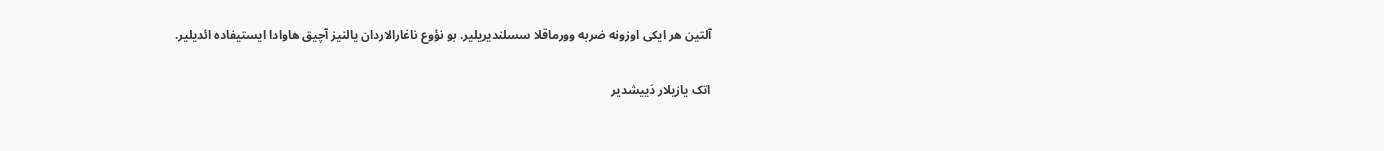آلتین هر ایکی اوزونه ضربه وورماقلا سسلندیریلیر. بو نؤوع ناغارالاردان یالنیز آچیق هاوادا ایستیفاده ائدیلیر.

اتک یازیلار دَییشدیر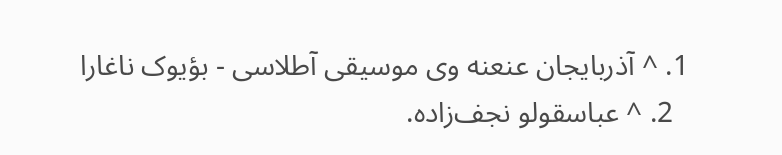1. ^ آذربایجان عنعنه وی موسیقی آطلاسی - بؤیوک ناغارا
  2. ^ عباسقولو نجف‌زاده.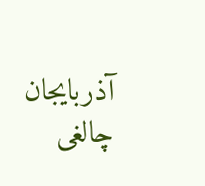آذربایجان چالغی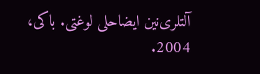آلتلری‌نین ایضاحلی لوغتی. باکی، 2004.